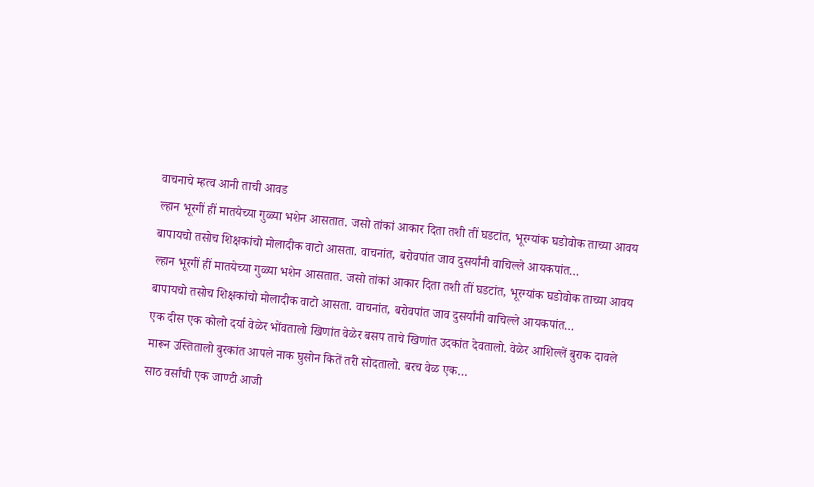वाचनाचे म्हत्व आनी ताची आवड
ल्हान भूरगीं हीं मातयेच्या गुळ्या भशेन आसतात. जसो तांकां आकार दिता तशी तीं घडटांत, भूरग्यांक घडोवोक ताच्या आवय बापायचो तसोच शिक्षकांचो मोलादीक वाटो आसता. वाचनांत, बरोवपांत जाव दुसर्यांनी वाचिल्ले आयकपांत…
ल्हान भूरगीं हीं मातयेच्या गुळ्या भशेन आसतात. जसो तांकां आकार दिता तशी तीं घडटांत, भूरग्यांक घडोवोक ताच्या आवय बापायचो तसोच शिक्षकांचो मोलादीक वाटो आसता. वाचनांत, बरोवपांत जाव दुसर्यांनी वाचिल्ले आयकपांत…
एक दीस एक कोलो दर्या वेळेर भोंवतालो खिणांत वेळेर बसप ताचे खिणांत उदकांत देवतालो. वेळेर आशिल्लें बुराक दावले मारून उस्तितालो बुरकांत आपले नाक घुसोन कितें तरी सोदतालो. बरच वेळ एक…
साठ वर्सांची एक जाण्टी आजी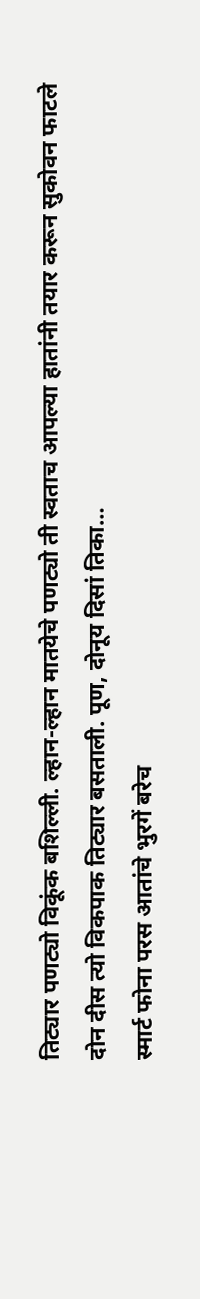तिट्यार पणट्यो विकूंक बशिल्ली. ल्हान-ल्हान मातयेचे पणट्यो ती स्वताच आपल्या हातांनी तयार करून सुकोवन फाटले दोन दीस त्यो विकपाक तिट्यार बसताली. पूण, दोनूय दिसां तिका…
स्मार्ट फोना परस आतांचे भुरगें बरेच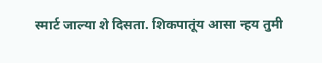स्मार्ट जाल्या शे दिसता. शिकपातूंय आसा न्हय तुमी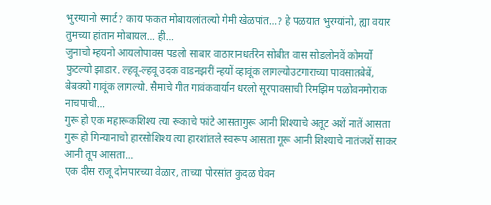भुरग्यानो स्मार्ट? काय फकत मोबायलांतल्यो गेमी खेळपांत…? हे पळयात भुरग्यांनो, ह्या वयार तुमच्या हांतान मोबायल… ही…
जुनाचो म्हयनो आयलोपावस पडलो साबार वाठारानधर्तरेन सोबीत वास सोडलोनवें कोमर्यो फुटल्यो झाडार. ल्हवू-ल्हवू उदक वाडनझरीं न्हयों व्हावूंक लागल्योउटगाराच्या पावसातबेबें, बेबक्यो गावूंक लागल्यो. सैमाचे गीत गावंकवार्यान धरलो सूरपावसाची रिमझिम पळोवनमोराक नाचपाची…
गुरू हो एक महारूकशिश्य त्या रूकाचे फांटे आसतागुरू आनी शिश्याचे अतूट अशें नातें आसता गुरू हो गिन्यानाचो हारसोशिश्य त्या हारशांतले स्वरूप आसता गूरू आनी शिश्याचे नातंजशें साकर आनी तूप आसता…
एक दीस राजू दोनपारच्या वेळार, ताच्या पोरसांत कुदळ घेवन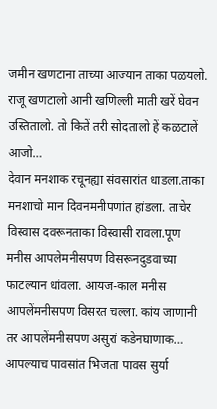जमीन खणटाना ताच्या आज्यान ताका पळयलो. राजू खणटालो आनी खणिल्ली माती खरें घेवन उस्तितालो. तो कितें तरी सोदतालो हें कळटालें आजो…
देवान मनशाक रचूनह्या संवसारांत धाडला.ताका मनशाचो मान दिवनमनीपणांत हांडला. ताचेर विस्वास दवरूनताका विस्वासी रावला.पूण मनीस आपलेमनीसपण विसरूनदुडवाच्या फाटल्यान धांवला. आयज-काल मनीस आपलेंमनीसपण विसरत चल्ला. कांय जाणानी तर आपलेंमनीसपण असुरां कडेनघाणाक…
आपल्याच पावसांत भिजता पावस सुर्या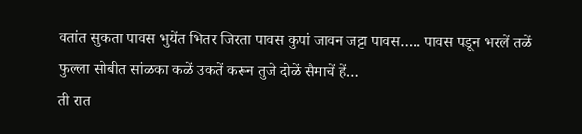वतांत सुकता पावस भुयेंत भितर जिरता पावस कुपां जावन जट्टा पावस….. पावस पडून भरलें तळें फुल्ला सोबीत सांळका कळें उकतें करून तुजे दोळें सैमाचें हें…
ती रात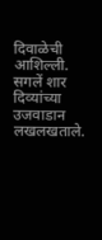दिवाळेची आशिल्ली. सगलें शार दिव्यांच्या उजवाडान लखलखताले.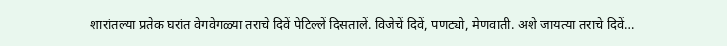शारांतल्या प्रतेक घरांत वेगवेगळ्या तराचे दिवें पेटिल्लें दिसतालें. विजेचें दिवें, पणट्यो, मेणवाती. अशे जायत्या तराचे दिवें…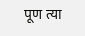पूण त्या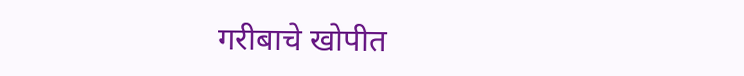गरीबाचे खोपीत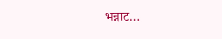भन्नाट…